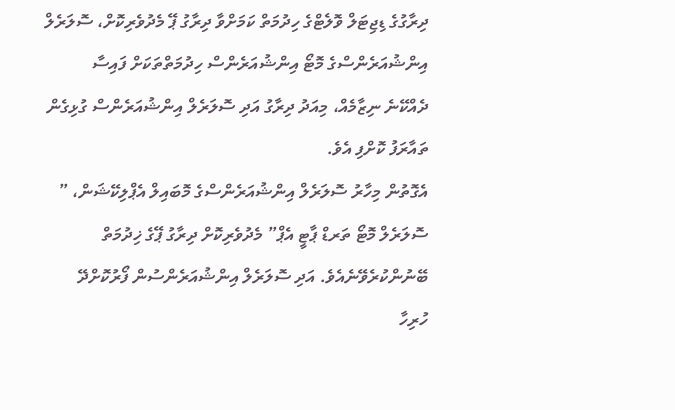ދިރާގުގެ ޑިޖިޓަލް ވޮލެޓްގެ ހިދުމަތް ކަމަށްވާ ދިރާގު ޕޭ މެދުވެރިކޮށް، ސޮލަރެލް އިންޝުއަރެންސްގެ މޮޓޯ އިންޝުއަރެންސް ހިދުމަތްތަކަށް ފައިސާ ދެއްކޭނެ ނިޒާމެއް، މިއަދު ދިރާގު އަދި ސޮލަރެލް އިންޝުއަރެންސް ގުޅިގެން ތައާރަފު ކޮށްފި އެވެ.
އެގޮތުން މިހާރު ސޮލަރެލް އިންޝުއަރެންސްގެ މޮބައިލް އެޕްލިކޭޝަން، ” ސޮލަރެލް މޮޓޯ ތަރޑް ޕާޓީ އެޕް” މެދުވެރިކޮށް ދިރާގު ޕޭގެ ޚިދުމަތް ބޭނުންކުރެވޭނެއެވެ. އަދި ސޮލަރެލް އިންޝުއަރެންސުން ފޯރުކޮށްދޭ ހުރިހާ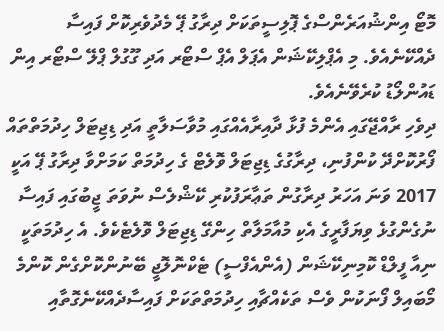މޮޓޯ އިންޝުއަރެންސްގެ ޕޮލިސީތަކަށް ދިރާގު ޕޭ މެދުވެރިކޮށް ފައިސާ ދެއްކޭނެއެވެ. މި އެޕްލިކޭޝަން އެޕަލް އެޕް ސްޓޯރ އަދި ގޫގުލް ޕްލޭ ސްޓޯރ އިން ޑައުންލޯޑު ކުރެވޭނެއެވެ.
ދިވެހި ރާއްޖޭގައި އެންމެ ފުޅާ ދާއިރާއެއްގައި މުވާސަލާތީ އަދި ޑިޖިޓަލް ހިދުމަތްތައް ފޯރުކޮށްދޭ ކުންފުނި، ދިރާގުގެ ޑިޖިޓަލް ވޮލެޓް ގެ ހިދުމަތް ކަމަށްވާ ދިރާގު ޕޭ އަކީ 2017 ވަނަ އަހަރު ދިރާގުން ތަޢާރަފުކުރި ކޭޝްލެސް ނުވަތަ ޖީބުގައި ފައިސާ ނުގެންގުޅެ ވިޔަފާރީގެ އެކި މުއާމަލާތް ހިންގޭ ޑިޖިޓަލް ވޮލެޓެކެވެ. އެ ހިދުމަތަކީ ނިއާ ފީލްޑް ކޮމިނިކޭޝަން (އެންއެފްސީ) ޓެކްނޮލޮޖީ ބޭނުންކޮށްގެން ކޮންމެ މޯބައިލް ފޯނަކުން ވެސް ތަކެއްޗާއި ހިދުމަތްތަކަށް ފައިސާދެއްކޭނެގޮތާއި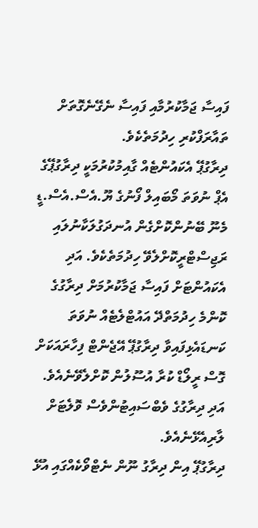ފައިސާ ޖަމާކުރުމާއި ފައިސާ ނެގޭނެގޮތަށް ތައާރަފްކުރި ހިދުމަތެކެވެ.
ދިރާގުޕޭ އެކައުންޓެއް ގާއިމުކުރުމަކީ ދިރާގުޕޭގެ އެޕް ނުވަތަ މޯބައިލް ފޯނުގެ ޔޫ.އެސް.އެސް.ޑީ މެނޫ ބޭނުންކޮށްގެން އުނދަގުލަކާނުލައި ރަޖިސްޓްރީކޮށްލެވޭ ހިދުމަތެކެވެ. އަދި އެކައުންޓަށް ފައިސާ ޖަމާކުރުމަށް ދިރާގުގެ ކޮންމެ ހިދުމަތްދޭ އައުޓްލެޓެއް ނުވަތަ ކަނޑައެޅިފައިވާ ދިރާގުޕޭ އޭޖެންޓް ފިހާރައަކަށް ގޮސް ރީލޯޑް ކުރާ އުސޫލުން ކޮށްލެވޭނެއެވެ. އަދި ދިރާގުގެ ވެބްސައިޓުންވެސް ވޮލެޓަށް ލާރިއެޅޭނެއެވެ.
ދިރާގުޕޭ އިން ދިރާގު ނޫން ނެޓްވޯކެއްގައި އުޅޭ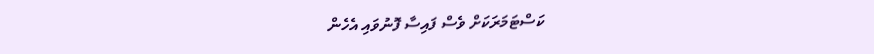ކަސްޓަމަރަކަށް ވެސް ފައިސާ ފޮނުވައި އެހެން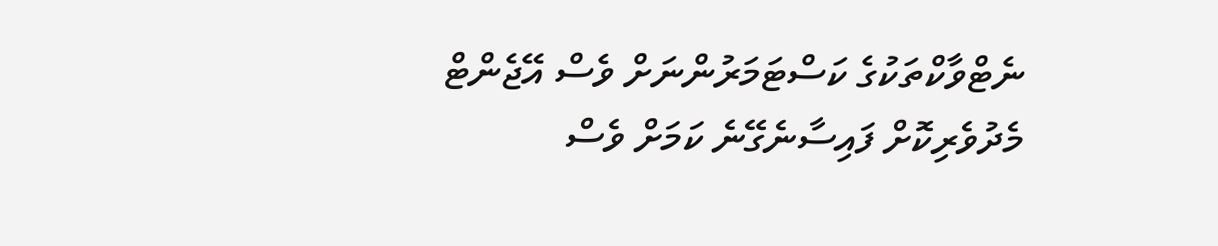ނެޓްވާކްތަކުގެ ކަސްޓަމަރުންނަށް ވެސް އޭޖެންޓް މެދުވެރިކޮށް ފައިސާނެގޭނެ ކަމަށް ވެސް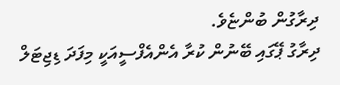ދިރާގުން ބުންޏެވެ.
ދިރާގު ޕޭގައި ބޭނުން ކުރާ އެންއެފްސީއަކީ މިފަދަ ޑިޖިޓަލް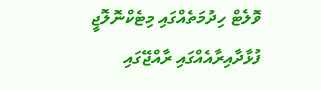ވޮލެޓް ހިދުމަތެއްގައި މިޓެކްނޮލޮޖީ ފުޅާދާއިރާއެއްގައި ރާއްޖޭގައި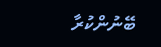ބޭނުންކުރާ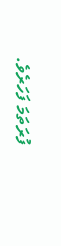ފުރަތަމަ ފަހަރެވެ.